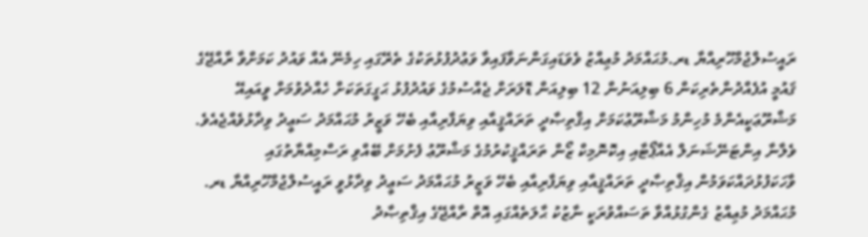ރައީސުލްޖުމްހޫރިއްޔާ ޑރ.މުޙައްމަދު މުޢިއްޒު ވެވަޑައިގަންނަވާފައިވާ ވަޢުދުފުޅުތަކުގެ ތެރޭގައި ހިމެނޭ އެއް ވައުދު ކަމަށްވާ ރާއްޖޭގެ ޤައުމީ އުފެއްދުންތެރިކަން 6 ބިލިއަނުން 12 ބިލިއަން ޑޮލަރަށް ޖެއްސުމުގެ ވައުދުފުޅު ޙަގީގަތަކަށް ހެއްދެވުމަށް ވީއައިއޭ މަޝްރޫޢަކީއެންމެ މުހިންމު މަޝްރޫޢުކަމަށް އިޤްތިޞާދީ ތަރައްޤީއާއި ވިޔަފާރިއާއި ބެހޭ ވަޒީރު މުޙައްމަދު ސަޢީދު ވިދާޅުވެއްޖެއެވެ.
ވެލާނާ އިންޓަނޭޝަނަލް އެއާޕޯޓާއި އިކޮނޮމިކް ޒޯން ތަރައްޤީކުރުމުގެ މަޝްރޫޢު ފެށުމަށް ބޭއްވި ރަސްމިއްޔާތުގައި ވާހަކަފުޅުދައްކަވަމުން އިޤްތިޞާދީ ތަރައްޤީއާއި ވިޔަފާރިއާއި ބެހޭ ވަޒީރު މުޙައްމަދު ސަޢީދު ވިދާޅުވީ ރައީސުލްޖުމްހޫރިއްޔާ ޑރ. މުޙައްމަދު މުޢިއްޒު ގެންގުޅުއްވާ ތަސައްވުރަކީ ނާޒުކު ޙާލަތެއްގައި އޮތް ރާއްޖޭގެ އިޤްތިޞާދު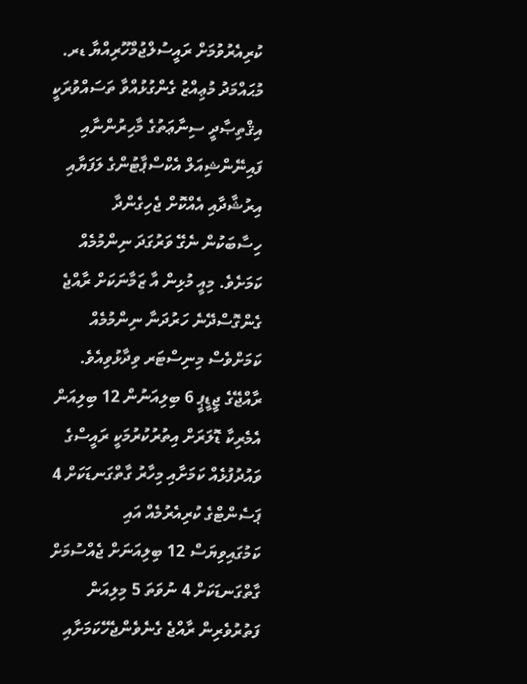ކުރިއެރުވުމަށް ރައީސުލްޖުމްހޫރިއްޔާ ޑރ. މުޙައްމަދު މުޢިއްޒު ގެންގުޅުއްވާ ތަސައްވުރަކީ އިޤްތިޞާދީ ސިނާޢަތުގެ މާހިރުންނާއި ފައިނޭންޝިއަލް އެކްސްޕާޓުންގެ ލަފަޔާއި އިރުޝާދާއި އެއްކޮށް ޖެހިގެންދާ ހިސާބަކުން ނެގޭ ވަރުގަދަ ނިންމުމެއް ކަމަށެވެ. މިއީ މުޅިން އާ ޒަމާނަކަށް ރާއްޖެ ގެންގޮސްދޭނެ ހަރުދަނާ ނިންމުމެއް ކަމަށްވެސް މިނިސްޓަރ ވިދާޅުވިއެވެ.
ރާއްޖޭގެ ޖީޑީޕީ 6 ބިލިއަނުން 12 ބިލިއަން އެމެރިކާ ޑޮލަރަށް އިތުރުކުރުމަކީ ރައީސްގެ ވައުދުފުޅެއް ކަމަށާއި މިހާރު ގާތްގަނޑަކަށް 4 ޕަސެންޓްގެ ކުރިއެރުމެއް އައި ކަމުގައިވިޔަސް 12 ބިލިއަނަށް ޖެއްސުމަށް ގާތްގަނޑަކަށް 4 ނުވަތަ 5 މިލިއަން ފަތުރުވެރިން ރާއްޖެ ގެނެވެންޖެހޭކަމަށާއި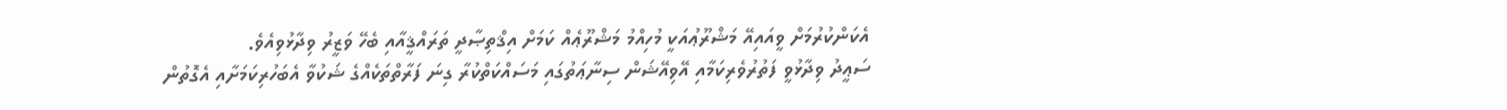އެކަންކުރުމަށް ވީއައިއޭ މަޝްރޫޢުއަކީ މުހިއްމު މަޝްރޫޢެއް ކަމަށް އިޤްތިޞާދީ ތަރައްޤީއާއި ބެހޭ ވަޒީރު ވިދާޅުވިއެވެ.
ސަޢީދު ވިދާޅުވީ ފަތުރުވެރިކަމާއި އޭވިއޭޝަން ސިނާޢަތުގައި މަސައްކަތްކުރާ ގިނަ ފަރާތްތަކެއްގެ ޝަކުވާ އެބަހުރިކަމަށާއި އެގޮތުން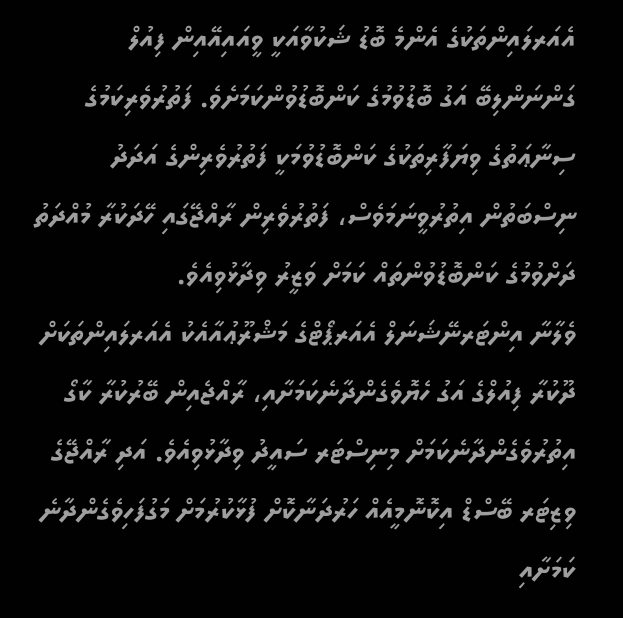އެއަރލައިންތަކުގެ އެންމެ ބޮޑު ޝަކުވާއަކީ ވީއައިއޭއިން ފިއުލް ގަންނަންލިބޭ އަގު ބޮޑުވުމުގެ ކަންބޮޑުވުންކަމަށެވެ. ފަތުރުވެރިކަމުގެ ސިނާޢަތުގެ ވިޔަފާރިތަކުގެ ކަންބޮޑުވުމަކީ ފަތުރުވެރިންގެ އަދަދު ނިސްބަތުން އިތުރުވީނަމަވެސް، ފަތުރުވެރިން ރާއްޖޭގައި ހޭދަކުރާ މުއްދަތު ދަށްވުމުގެ ކަންބޮޑުވުންތައް ކަމަށް ވަޒީރު ވިދާޅުވިއެވެ.
ވެލާނާ އިންޓަރނޭޝަނަލް އެއަރޕޯޓްގެ މަޝްރޫޢުއާއެކު އެއަރލައިންތަކަށް ދޫކުރާ ފިއުލްގެ އަގު ހެޔޮވެގެންދާނެކަމަށާއި، ރާއްޖެއިން ބޭރުކުރާ ކާގޯ އިތުރުވެގެންދާނެކަމަށް މިނިސްޓަރ ސައީދު ވިދާޅުވިއެވެ. އަދި ރާއްޖޭގެ ވިޒިޓަރ ބޭސްޑް އިކޮނޮމީއެއް ހަރުދަނާކޮށް ފުޅާކުރުމަށް މަގުފަހިވެގެންދާނެ ކަމަށާއި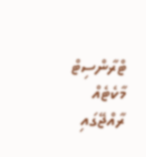ޓްރާންސިޓް މާކެޓެއް ރާއްޖޭގައި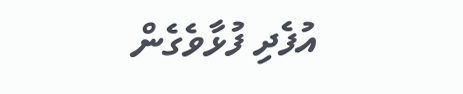އުފެދި ފުޅާވެގެން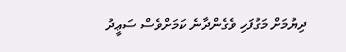ދިޔުމަށް މަގުފަހި ވެގެންދާނެ ކަމަށްވެސް ސަޢީދު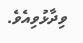ވިދާޅުވިއެވެ.